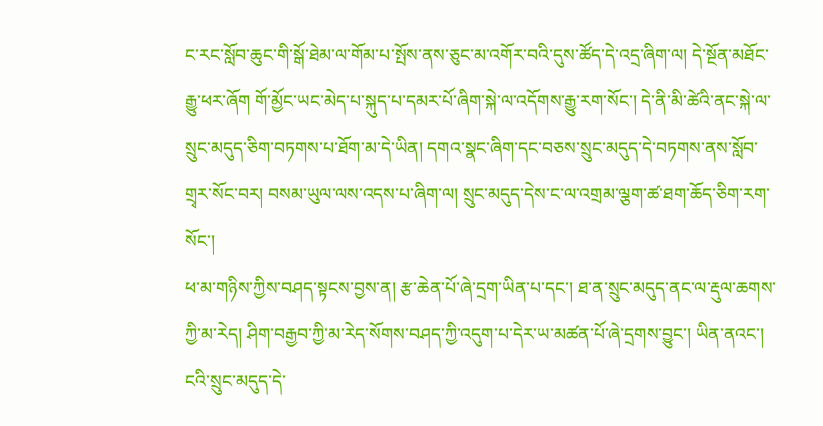ང་རང་སློབ་ཆུང་གི་སྒོ་ཐེམ་ལ་གོམ་པ་སྤོས་ནས་ཅུང་མ་འགོར་བའི་དུས་ཚོད་དེ་འདྲ་ཞིག་ལ། དེ་སྔོན་མཐོང་རྒྱུ་ཕར་ཞོག གོ་མྱོང་ཡང་མེད་པ་སྐུད་པ་དམར་པོ་ཞིག་སྐེ་ལ་འདོགས་རྒྱུ་རག་སོང་། དེ་ནི་མི་ཚེའི་ནང་སྐེ་ལ་སྲུང་མདུད་ཅིག་བཏགས་པ་ཐོག་མ་དེ་ཡིན། དགའ་སྣང་ཞིག་དང་བཅས་སྲུང་མདུད་དེ་བཏགས་ནས་སློབ་གྲྭར་སོང་བར། བསམ་ཡུལ་ལས་འདས་པ་ཞིག་ལ། སྲུང་མདུད་དེས་ང་ལ་འགྲམ་ལྕག་ཚ་ཐག་ཆོད་ཅིག་རག་སོང་།
ཕ་མ་གཉིས་ཀྱིས་བཤད་སྟངས་བྱས་ན། རྩ་ཆེན་པོ་ཞེ་དྲག་ཡིན་པ་དང་། ཐ་ན་སྲུང་མདུད་ནང་ལ་རྡུལ་ཆགས་ཀྱི་མ་རེད། ཤིག་བརྒྱབ་ཀྱི་མ་རེད་སོགས་བཤད་ཀྱི་འདུག་པ་དེར་ཡ་མཚན་པོ་ཞེ་དྲགས་བྱུང་། ཡིན་ནའང་། ངའི་སྲུང་མདུད་དེ་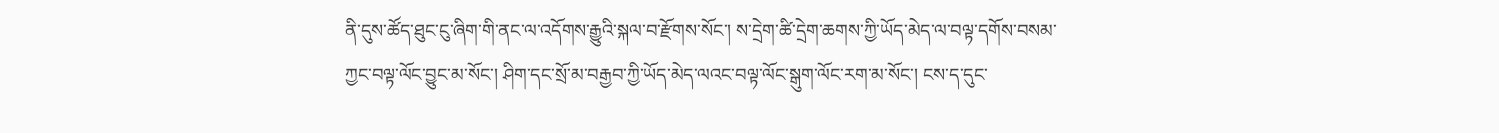ནི་དུས་ཚོད་ཐུང་ངུ་ཞིག་གི་ནང་ལ་འདོགས་རྒྱུའི་སྐལ་བ་རྫོགས་སོང་། ས་དྲེག་ཚི་དྲེག་ཆགས་ཀྱི་ཡོད་མེད་ལ་བལྟ་དགོས་བསམ་ཀྱང་བལྟ་ལོང་བྱུང་མ་སོང་། ཤིག་དང་སྲོ་མ་བརྒྱབ་ཀྱི་ཡོད་མེད་ལའང་བལྟ་ལོང་སྒུག་ལོང་རག་མ་སོང་། ངས་ད་དུང་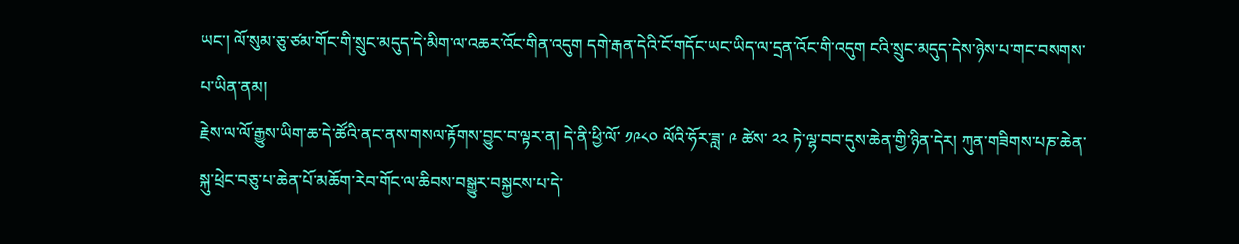ཡང་། ལོ་སུམ་ཅུ་ཙམ་གོང་གི་སྲུང་མདུད་དེ་མིག་ལ་འཆར་འོང་གིན་འདུག དགེ་རྒན་དེའི་ངོ་གདོང་ཡང་ཡིད་ལ་དྲན་འོང་གི་འདུག ངའི་སྲུང་མདུད་དེས་ཉེས་པ་གང་བསགས་པ་ཡིན་ནམ།
རྗེས་ལ་ལོ་རྒྱུས་ཡིག་ཆ་དེ་ཚོའི་ནང་ནས་གསལ་རྟོགས་བྱུང་བ་ལྟར་ན། དེ་ནི་ཕྱི་ལོ་ ༡༩༨༠ ལོའི་ཧོར་ཟླ་ ༩ ཚེས་ ༢༢ ཏེ་ལྷ་བབ་དུས་ཆེན་གྱི་ཉིན་དེར། ཀུན་གཟིགས་པཎ་ཆེན་སྐུ་ཕྲེང་བཅུ་པ་ཆེན་པོ་མཆོག་རེབ་གོང་ལ་ཆིབས་བསྒྱུར་བསྐྱངས་པ་དེ་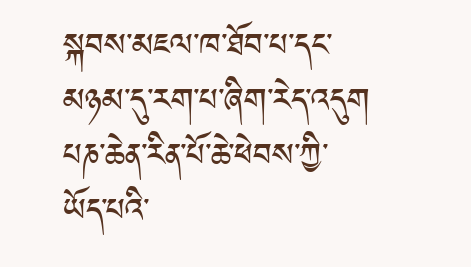སྐབས་མཇལ་ཁ་ཐོབ་པ་དང་མཉམ་དུ་རག་པ་ཞིག་རེད་འདུག
པཎ་ཆེན་རིན་པོ་ཆེ་ཕེབས་ཀྱི་ཡོད་པའི་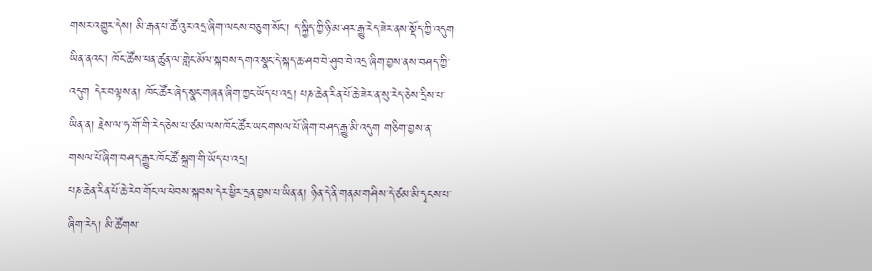གསར་འགྱུར་དེས། མི་རྒན་པ་ཚོ་འུར་འདྲ་ཞིག་ལངས་བཅུག་སོང་། ད་སྐྱིད་ཀྱི་ཉི་མ་ཤར་རྒྱུ་རེད་ཟེར་ནས་སྡོད་ཀྱི་འདུག ཡིན་ནའང་། ཁོང་ཚོས་ཕན་ཚུན་ལ་གླེང་མོལ་སྐབས་དགའ་སྣང་དེ་སྐད་ཆ་ཤབ་བེ་ཤུབ་བེ་འདྲ་ཞིག་བྱས་ནས་བཤད་ཀྱི་འདུག དེར་བལྟས་ན། ཁོང་ཚོར་ཞེད་སྣང་གཞན་ཞིག་ཀྱང་ཡོད་པ་འདྲ། པཎ་ཆེན་རིན་པོ་ཆེ་ཟེར་ན་སུ་རེད་ཅེས་དྲིས་པ་ཡིན་ན། རྗེས་ལ་ཧ་གོ་གི་རེད་ཅེས་པ་ཙམ་ལས་ཁོང་ཚོར་ཡང་གསལ་པོ་ཞིག་བཤད་རྒྱུ་མི་འདུག གཅིག་བྱས་ན་གསལ་པོ་ཞིག་བཤད་རྒྱུར་ཁོང་ཚོ་སྐྲག་གི་ཡོད་པ་འདྲ།
པཎ་ཆེན་རིན་པོ་ཆེ་རེབ་གོང་ལ་ཕེབས་སྐབས་དེར་ཕྱིར་དྲན་བྱས་པ་ཡིན་ན། ཉིན་དེ་ནི་གནམ་གཤིས་དེ་ཙམ་མི་དྭངས་པ་ཞིག་རེད། མི་ཚོགས་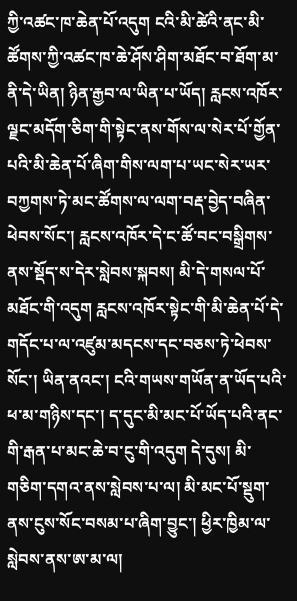ཀྱི་འཚང་ཁ་ཆེན་པོ་འདུག ངའི་མི་ཚེའི་ནང་མི་ཚོགས་ཀྱི་འཚང་ཁ་ཆེ་ཤོས་ཤིག་མཐོང་བ་ཐོག་མ་ནི་དེ་ཡིན། ཉིན་རྒྱབ་ལ་ཡིན་པ་ཡོད། རླངས་འཁོར་ལྗང་མདོག་ཅིག་གི་སྟེང་ནས་གོས་ལ་སེར་པོ་གྱོན་པའི་མི་ཆེན་པོ་ཞིག་གིས་ལག་པ་ཡང་སེར་ཡར་བཀྱགས་ཏེ་མང་ཚོགས་ལ་ལག་བརྡ་བྱེད་བཞིན་ཕེབས་སོང་། རླངས་འཁོར་དེ་ང་ཚོ་བང་བསྒྲིགས་ནས་སྡོད་ས་དེར་སླེབས་སྐབས། མི་དེ་གསལ་པོ་མཐོང་གི་འདུག རླངས་འཁོར་སྟེང་གི་མི་ཆེན་པོ་དེ་གདོང་པ་ལ་འཛུམ་མདངས་དང་བཅས་ཏེ་ཕེབས་སོང་། ཡིན་ནའང་། ངའི་གཡས་གཡོན་ན་ཡོད་པའི་ཕ་མ་གཉིས་དང་། ད་དུང་མི་མང་པོ་ཡོད་པའི་ནང་གི་རྒན་པ་མང་ཆེ་བ་ངུ་གི་འདུག དེ་དུས། མི་གཅིག་དགའ་ནས་སླེབས་པ་ལ། མི་མང་པོ་སྡུག་ནས་ངུས་སོང་བསམ་པ་ཞིག་བྱུང་། ཕྱིར་ཁྱིམ་ལ་སླེབས་ནས་ཨ་མ་ལ།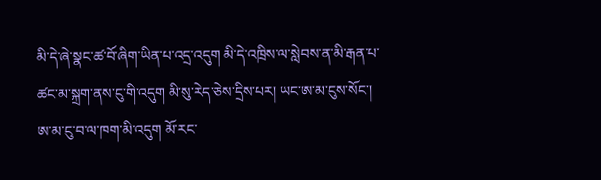མི་དེ་ཞེ་སྣང་ཚ་བོ་ཞིག་ཡིན་པ་འདྲ་འདུག མི་དེ་འཁྲིས་ལ་སླེབས་ན་མི་རྒན་པ་ཚང་མ་སྐྲག་ནས་ངུ་གི་འདུག མི་སུ་རེད་ཅེས་དྲིས་པར། ཡང་ཨ་མ་ངུས་སོང་།
ཨ་མ་ངུ་བ་ལ་ཁག་མི་འདུག མོ་རང་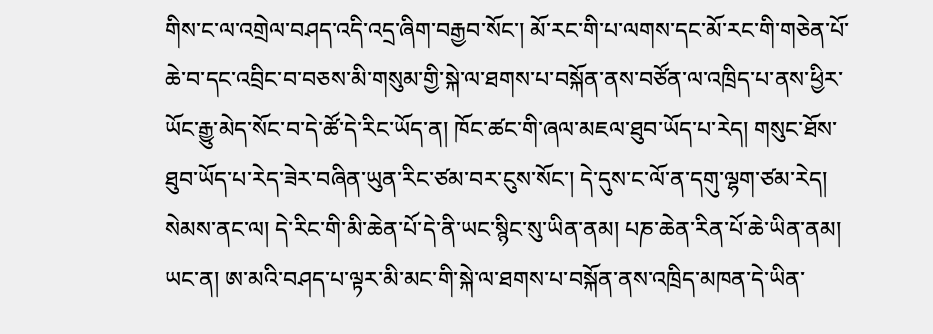གིས་ང་ལ་འགྲེལ་བཤད་འདི་འདྲ་ཞིག་བརྒྱབ་སོང་། མོ་རང་གི་པ་ལགས་དང་མོ་རང་གི་གཅེན་པོ་ཆེ་བ་དང་འབྲིང་བ་བཅས་མི་གསུམ་གྱི་སྐེ་ལ་ཐགས་པ་བསྐོན་ནས་བཙོན་ལ་འཁྲིད་པ་ནས་ཕྱིར་ཡོང་རྒྱུ་མེད་སོང་བ་དེ་ཚོ་དེ་རིང་ཡོད་ན། ཁོང་ཚང་གི་ཞལ་མཇལ་ཐུབ་ཡོད་པ་རེད། གསུང་ཐོས་ཐུབ་ཡོད་པ་རེད་ཟེར་བཞིན་ཡུན་རིང་ཙམ་བར་ངུས་སོང་། དེ་དུས་ང་ལོ་ན་དགུ་ལྷག་ཙམ་རེད། སེམས་ནང་ལ། དེ་རིང་གི་མི་ཆེན་པོ་དེ་ནི་ཡང་སྙིང་སུ་ཡིན་ནམ། པཎ་ཆེན་རིན་པོ་ཆེ་ཡིན་ནམ། ཡང་ན། ཨ་མའི་བཤད་པ་ལྟར་མི་མང་གི་སྐེ་ལ་ཐགས་པ་བསྐོན་ནས་འཁྲིད་མཁན་དེ་ཡིན་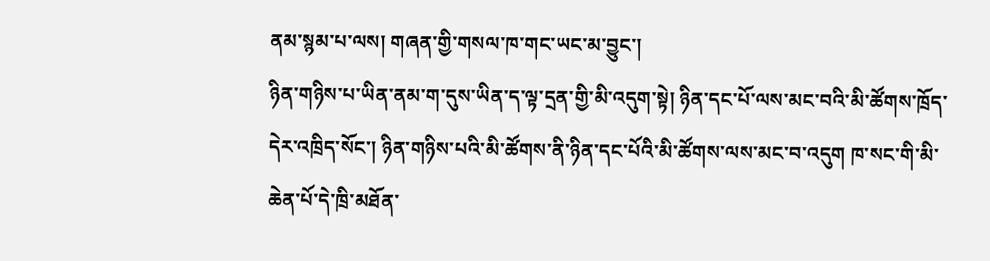ནམ་སྙམ་པ་ལས། གཞན་གྱི་གསལ་ཁ་གང་ཡང་མ་བྱུང་།
ཉིན་གཉིས་པ་ཡིན་ནམ་ག་དུས་ཡིན་ད་ལྟ་དྲན་གྱི་མི་འདུག་སྟེ། ཉིན་དང་པོ་ལས་མང་བའི་མི་ཚོགས་ཁྲོད་དེར་འཁྲིད་སོང་། ཉིན་གཉིས་པའི་མི་ཚོགས་ནི་ཉིན་དང་པོའི་མི་ཚོགས་ལས་མང་བ་འདུག ཁ་སང་གི་མི་ཆེན་པོ་དེ་ཁྲི་མཐོན་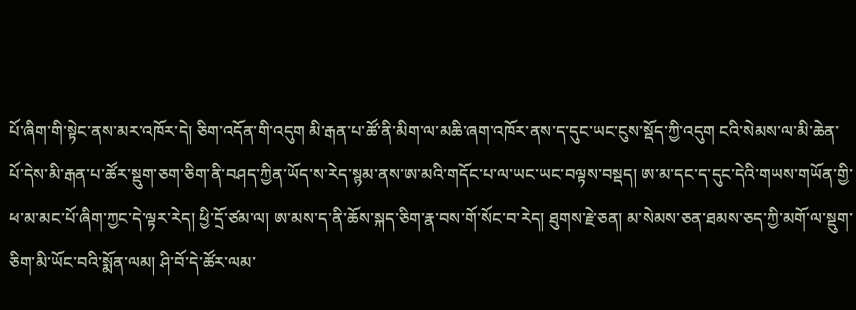པོ་ཞིག་གི་སྟེང་ནས་མར་འཁོར་དེ། ཅིག་འདོན་གི་འདུག མི་རྒན་པ་ཚོ་ནི་མིག་ལ་མཆི་ཞག་འཁོར་ནས་ད་དུང་ཡང་ངུས་སྡོད་ཀྱི་འདུག ངའི་སེམས་ལ་མི་ཆེན་པོ་དེས་མི་རྒན་པ་ཚོར་སྡུག་ཅག་ཅིག་ནི་བཤད་ཀྱིན་ཡོད་ས་རེད་སྙམ་ནས་ཨ་མའི་གདོང་པ་ལ་ཡང་ཡང་བལྟས་བསྡད། ཨ་མ་དང་ད་དུང་དེའི་གཡས་གཡོན་གྱི་ཕ་མ་མང་པོ་ཞིག་ཀྱང་དེ་ལྟར་རེད། ཕྱི་དྲོ་ཙམ་ལ། ཨ་མས་ད་ནི་ཆོས་སྐད་ཅིག་རྣ་བས་གོ་སོང་བ་རེད། ཐུགས་རྗེ་ཅན། མ་སེམས་ཅན་ཐམས་ཅད་ཀྱི་མགོ་ལ་སྡུག་ཅིག་མི་ཡོང་བའི་སྨོན་ལམ། ཤི་བོ་དེ་ཚོར་ལམ་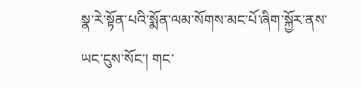སྣ་རེ་སྟོན་པའི་སྨོན་ལམ་སོགས་མང་པོ་ཞིག་སྐྱོར་ནས་ཡང་ངུས་སོང་། གང་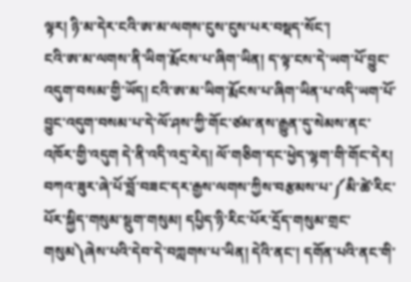ལྟར། ཉི་མ་དེར་ངའི་ཨ་མ་ལགས་ངུས་ངུས་པར་བསྡད་སོང་།
ངའི་ཨ་མ་ལགས་ནི་ཡིག་རྨོངས་པ་ཞིག་ཡིན། ད་ལྟ་ངས་དེ་ཡག་པོ་བྱུང་འདུག་བསམ་གྱི་ཡོད། ངའི་ཨ་མ་ཡིག་རྨོངས་པ་ཞིག་ཡིན་པ་འདི་ཡག་པོ་བྱུང་འདུག་བསམ་པ་དེ་ལོ་ཤས་ཀྱི་གོང་ཙམ་ནས་རྒྱུན་དུ་སེམས་ནང་འཁོར་གྱི་འདུག དེ་ནི་འདི་འདྲ་རེད། ལོ་གཅིག་དང་ཕྱེད་ལྷག་གི་གོང་དེར། བཀའ་ཟུར་ཞེ་པོ་བློ་བཟང་དར་རྒྱས་ལགས་ཀྱིས་བརྩམས་པ་༼མི་ཚེ་རིང་པོར་སྐྱིད་གསུམ་སྡུག་གསུམ། དཔྱིད་ཉི་རིང་པོར་དྲོད་གསུམ་གྲང་གསུམ༽ཞེས་པའི་དེབ་དེ་བཀླགས་པ་ཡིན། དེའི་ནང་། དགོན་པའི་ནང་གི་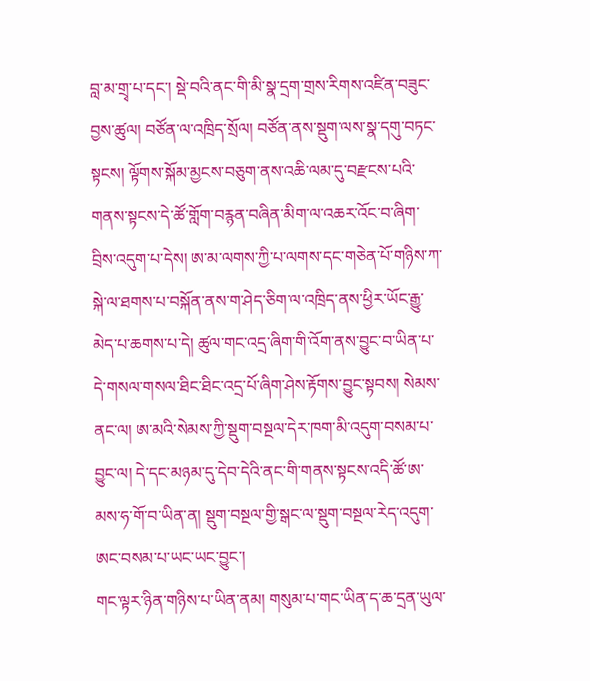བླ་མ་གྲྭ་པ་དང་། སྡེ་བའི་ནང་གི་མི་སྣ་དྲག་གྲས་རིགས་འཛིན་བཟུང་བྱས་ཚུལ། བཙོན་ལ་འཁྲིད་སྲོལ། བཙོན་ནས་སྡུག་ལས་སྣ་དགུ་བཏང་སྟངས། ལྟོགས་སྐོམ་མྱངས་བཅུག་ནས་འཆི་ལམ་དུ་བརྫངས་པའི་གནས་སྟངས་དེ་ཚོ་གློག་བརྙན་བཞིན་མིག་ལ་འཆར་འོང་བ་ཞིག་བྲིས་འདུག་པ་དེས། ཨ་མ་ལགས་ཀྱི་པ་ལགས་དང་གཅེན་པོ་གཉིས་ཀ་སྐེ་ལ་ཐགས་པ་བསྐོན་ནས་ག་ཤེད་ཅིག་ལ་འཁྲིད་ནས་ཕྱིར་ཡོང་རྒྱུ་མེད་པ་ཆགས་པ་དེ། ཚུལ་གང་འདྲ་ཞིག་གི་འོག་ནས་བྱུང་བ་ཡིན་པ་དེ་གསལ་གསལ་ཐིང་ཐིང་འདྲ་པོ་ཞིག་ཤེས་རྟོགས་བྱུང་སྟབས། སེམས་ནང་ལ། ཨ་མའི་སེམས་ཀྱི་སྡུག་བསྔལ་དེར་ཁག་མི་འདུག་བསམ་པ་བྱུང་ལ། དེ་དང་མཉམ་དུ་དེབ་དེའི་ནང་གི་གནས་སྟངས་འདི་ཚོ་ཨ་མས་ཧ་གོ་བ་ཡིན་ན། སྡུག་བསྔལ་གྱི་སྒང་ལ་སྡུག་བསྔལ་རེད་འདུག་ཨང་བསམ་པ་ཡང་ཡང་བྱུང་།
གང་ལྟར་ཉིན་གཉིས་པ་ཡིན་ནམ། གསུམ་པ་གང་ཡིན་ད་ཆ་དྲན་ཡུལ་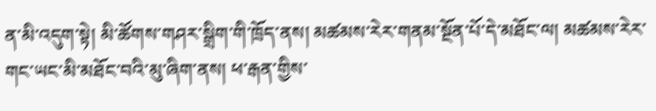ན་མི་འདུག་སྟེ། མི་ཚོགས་གཤར་སྒྲིག་གི་ཁྲོད་ནས། མཚམས་རེར་གནམ་སྔོན་པོ་དེ་མཐོང་ལ། མཚམས་རེར་གང་ཡང་མི་མཐོང་བའི་མུ་ཞིག་ནས། ཕ་རྒན་གྱིས་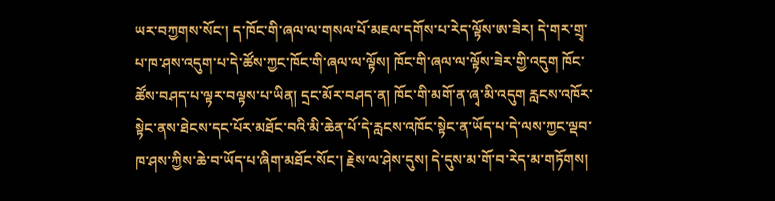ཡར་བཀྱགས་སོང་། ད་ཁོང་གི་ཞལ་ལ་གསལ་པོ་མཇལ་དགོས་པ་རེད་ལྟོས་ཨ་ཟེར། དེ་གར་གྲྭ་པ་ཁ་ཤས་འདུག་པ་དེ་ཚོས་ཀྱང་ཁོང་གི་ཞལ་ལ་ལྟོས། ཁོང་གི་ཞལ་ལ་ལྟོས་ཟེར་གྱི་འདུག ཁོང་ཚོས་བཤད་པ་ལྟར་བལྟས་པ་ཡིན། དྲང་མོར་བཤད་ན། ཁོང་གི་མགོ་ན་ཞྭ་མི་འདུག རླངས་འཁོར་སྟེང་ནས་ཐེངས་དང་པོར་མཐོང་བའི་མི་ཆེན་པོ་དེ་རླངས་འཁོང་སྟེང་ན་ཡོད་པ་དེ་ལས་ཀྱང་ལྡབ་ཁ་ཤས་ཀྱིས་ཆེ་བ་ཡོད་པ་ཞིག་མཐོང་སོང་། རྗེས་ལ་ཤེས་དུས། དེ་དུས་མ་གོ་བ་རེད་མ་གཏོགས།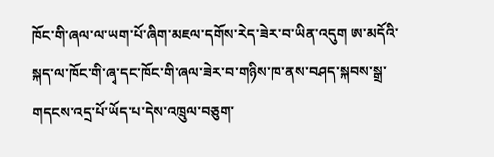ཁོང་གི་ཞལ་ལ་ཡག་པོ་ཞིག་མཇལ་དགོས་རེད་ཟེར་བ་ཡིན་འདུག ཨ་མདོའི་སྐད་ལ་ཁོང་གི་ཞྭ་དང་ཁོང་གི་ཞལ་ཟེར་བ་གཉིས་ཁ་ནས་བཤད་སྐབས་སྒྲ་གདངས་འདྲ་པོ་ཡོད་པ་དེས་འཁྲུལ་བཅུག་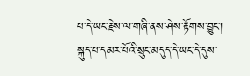པ་དེ་ཡང་རྗེས་ལ་གཞི་ནས་ཤེས་རྟོགས་བྱུང་།
སྐུད་པ་དམར་པོའི་སྲུང་མདུད་དེ་ཡང་དེ་དུས་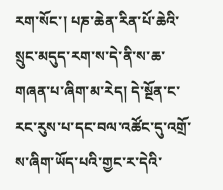རག་སོང་། པཎ་ཆེན་རིན་པོ་ཆེའི་སྲུང་མདུད་རག་ས་དེ་ནི་ས་ཆ་གཞན་པ་ཞིག་མ་རེད། དེ་སྔོན་ང་རང་རུས་པ་དང་བལ་འཚོང་དུ་འགྲོ་ས་ཞིག་ཡོད་པའི་གྱང་ར་དེའི་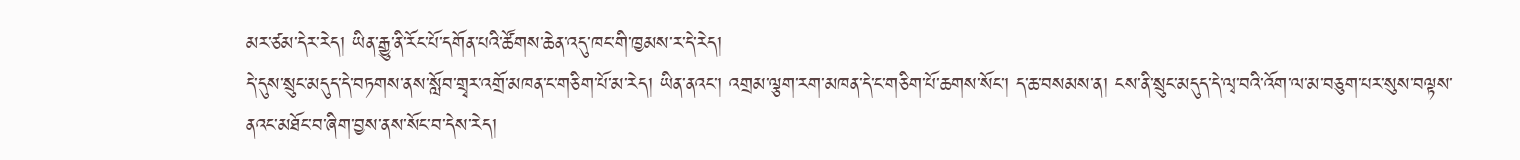མར་ཙམ་དེར་རེད། ཡིན་རྒྱུ་ནི་རོང་པོ་དགོན་པའི་ཚོགས་ཆེན་འདུ་ཁང་གི་ཁྱམས་ར་དེ་རེད།
དེ་དུས་སྲུང་མདུད་དེ་བཏགས་ནས་སློབ་གྲྭར་འགྲོ་མཁན་ང་གཅིག་པོ་མ་རེད། ཡིན་ནའང་། འགྲམ་ལྕག་རག་མཁན་དེ་ང་གཅིག་པོ་ཆགས་སོང་། ད་ཆ་བསམས་ན། ངས་ནི་སྲུང་མདུད་དེ་ལྭ་བའི་འོག་ལ་མ་བཅུག་པར་སུས་བལྟས་ནའང་མཐོང་བ་ཞིག་བྱས་ནས་སོང་བ་དེས་རེད།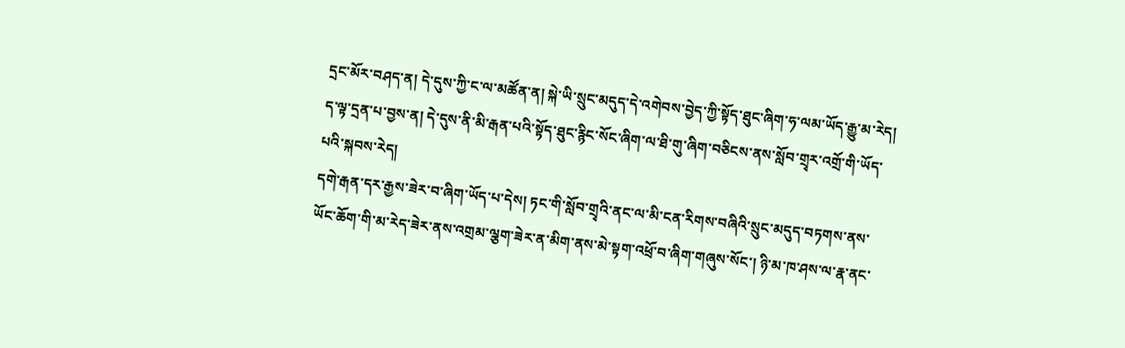དྲང་མོར་བཤད་ན། དེ་དུས་ཀྱི་ང་ལ་མཚོན་ན། སྐེ་ཡི་སྲུང་མདུད་དེ་འགེབས་བྱེད་ཀྱི་སྟོད་ཐུང་ཞིག་ཧ་ལམ་ཡོད་རྒྱུ་མ་རེད། ད་ལྟ་དྲན་པ་བྱས་ན། དེ་དུས་ནི་མི་རྒན་པའི་སྟོད་ཐུང་རྙིང་སོང་ཞིག་ལ་ཐི་གུ་ཞིག་བཅིངས་ནས་སློབ་གྲྭར་འགྲོ་གི་ཡོད་པའི་སྐབས་རེད།
དགེ་རྒན་དར་རྒྱས་ཟེར་བ་ཞིག་ཡོད་པ་དེས། ཏང་གི་སློབ་གྲྭའི་ནང་ལ་མི་ངན་རིགས་བཞིའི་སྲུང་མདུད་བཏགས་ནས་ཡོང་ཆོག་གི་མ་རེད་ཟེར་ནས་འགྲམ་ལྕག་ཟེར་ན་མིག་ནས་མེ་སྟག་འཕྲོ་བ་ཞིག་གཞུས་སོང་། ཉི་མ་ཁ་ཤས་ལ་རྣ་ནང་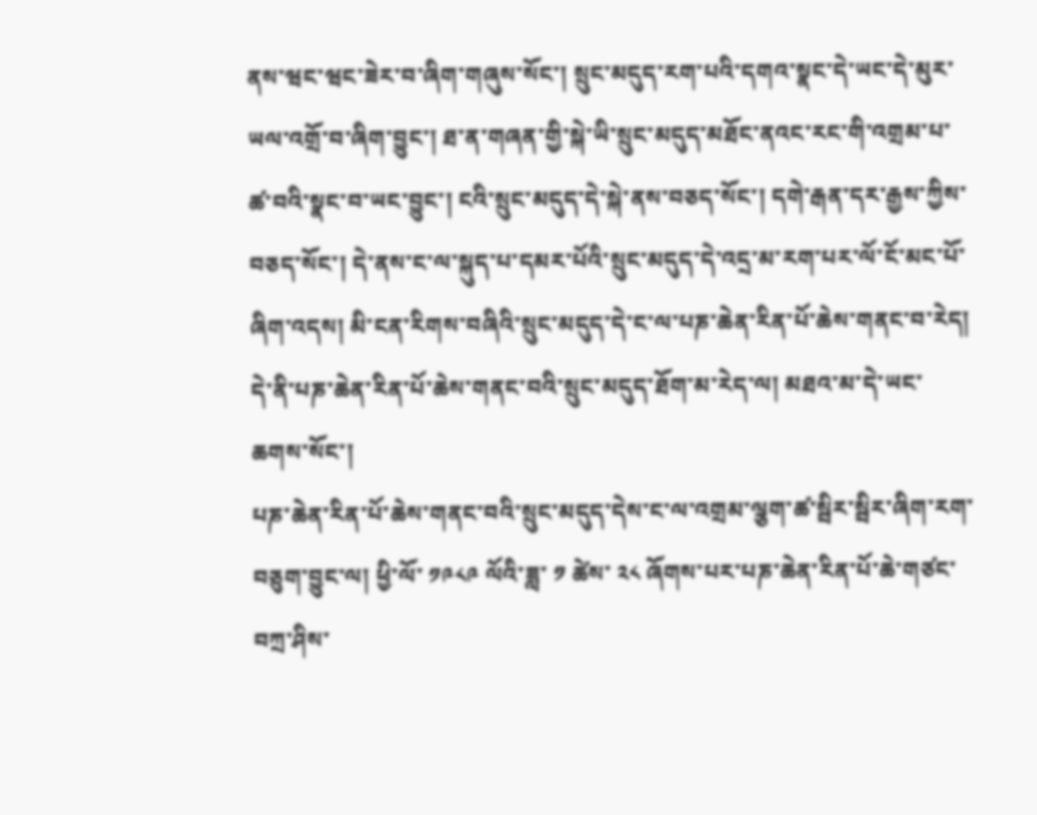ནས་ཝང་ཝང་ཟེར་བ་ཞིག་གཞུས་སོང་། སྲུང་མདུད་རག་པའི་དགའ་སྣང་དེ་ཡང་དེ་མུར་ཡལ་འགྲོ་བ་ཞིག་བྱུང་། ཐ་ན་གཞན་གྱི་སྐེ་ཡི་སྲུང་མདུད་མཐོང་ནའང་རང་གི་འགྲམ་པ་ཚ་བའི་སྣང་བ་ཡང་བྱུང་། ངའི་སྲུང་མདུད་དེ་སྐེ་ནས་བཅད་སོང་། དགེ་རྒན་དར་རྒྱས་ཀྱིས་བཅད་སོང་། དེ་ནས་ང་ལ་སྐུད་པ་དམར་པོའི་སྲུང་མདུད་དེ་འདྲ་མ་རག་པར་ལོ་ངོ་མང་པོ་ཞིག་འདས། མི་ངན་རིགས་བཞིའི་སྲུང་མདུད་དེ་ང་ལ་པཎ་ཆེན་རིན་པོ་ཆེས་གནང་བ་རེད། དེ་ནི་པཎ་ཆེན་རིན་པོ་ཆེས་གནང་བའི་སྲུང་མདུད་ཐོག་མ་རེད་ལ། མཐའ་མ་དེ་ཡང་ཆགས་སོང་།
པཎ་ཆེན་རིན་པོ་ཆེས་གནང་བའི་སྲུང་མདུད་དེས་ང་ལ་འགྲམ་ལྕག་ཚ་སྦིར་སྦིར་ཞིག་རག་བཅུག་བྱུང་ལ། ཕྱི་ལོ་ ༡༩༨༩ ལོའི་ཟླ་ ༡ ཚེས་ ༢༨ ཞོགས་པར་པཎ་ཆེན་རིན་པོ་ཆེ་གཙང་བཀྲ་ཤིས་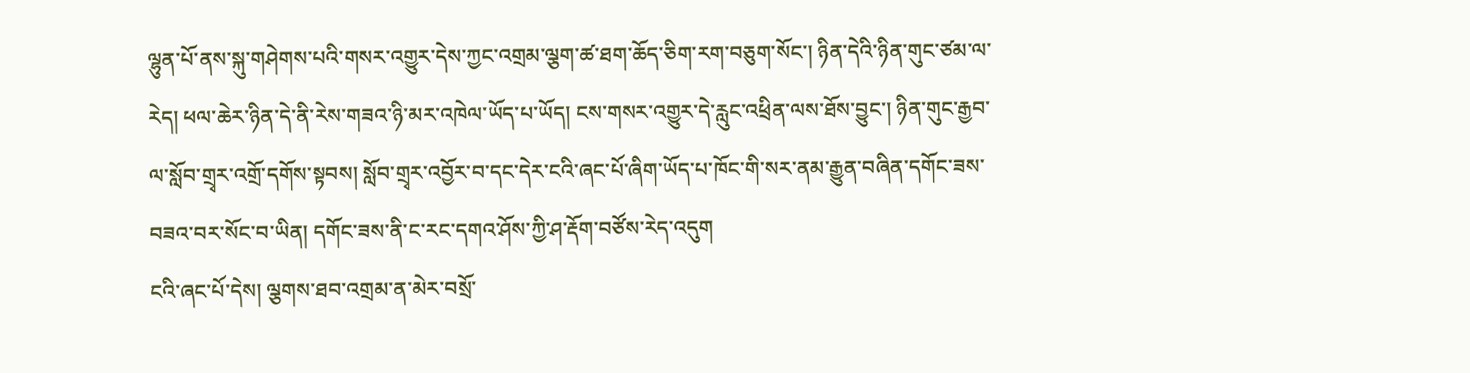ལྷུན་པོ་ནས་སྐུ་གཤེགས་པའི་གསར་འགྱུར་དེས་ཀྱང་འགྲམ་ལྕག་ཚ་ཐག་ཆོད་ཅིག་རག་བཅུག་སོང་། ཉིན་དེའི་ཉིན་གུང་ཙམ་ལ་རེད། ཕལ་ཆེར་ཉིན་དེ་ནི་རེས་གཟའ་ཉི་མར་འཁེལ་ཡོད་པ་ཡོད། ངས་གསར་འགྱུར་དེ་རླུང་འཕྲིན་ལས་ཐོས་བྱུང་། ཉིན་གུང་རྒྱབ་ལ་སློབ་གྲྭར་འགྲོ་དགོས་སྟབས། སློབ་གྲྭར་འབྱོར་བ་དང་དེར་ངའི་ཞང་པོ་ཞིག་ཡོད་པ་ཁོང་གི་སར་ནམ་རྒྱུན་བཞིན་དགོང་ཟས་བཟའ་བར་སོང་བ་ཡིན། དགོང་ཟས་ནི་ང་རང་དགའ་ཤོས་ཀྱི་ཤ་རྡོག་བཙོས་རེད་འདུག
ངའི་ཞང་པོ་དེས། ལྕགས་ཐབ་འགྲམ་ན་མེར་བསྲོ་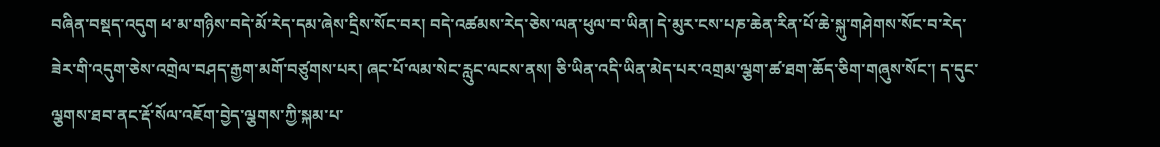བཞིན་བསྡད་འདུག ཕ་མ་གཉིས་བདེ་མོ་རེད་དམ་ཞེས་དྲིས་སོང་བར། བདེ་འཚམས་རེད་ཅེས་ལན་ཕུལ་བ་ཡིན། དེ་མུར་ངས་པཎ་ཆེན་རིན་པོ་ཆེ་སྐུ་གཤེགས་སོང་བ་རེད་ཟེར་གི་འདུག་ཅེས་འགྲེལ་བཤད་རྒྱག་མགོ་བཙུགས་པར། ཞང་པོ་ལམ་སེང་རླུང་ལངས་ནས། ཅི་ཡིན་འདི་ཡིན་མེད་པར་འགྲམ་ལྕག་ཚ་ཐག་ཆོད་ཅིག་གཞུས་སོང་། ད་དུང་ལྕགས་ཐབ་ནང་རྡོ་སོལ་འཇོག་བྱེད་ལྕགས་ཀྱི་སྐམ་པ་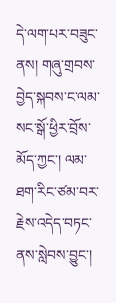དེ་ལག་པར་བཟུང་ནས། གཞུ་གྲབས་བྱེད་སྐབས་ང་ལམ་སང་སྒོ་ཕྱིར་བྲོས་མོད་ཀྱང་། ལམ་ཐག་རིང་ཙམ་བར་རྗེས་འདེད་བཏང་ནས་སླེབས་བྱུང་།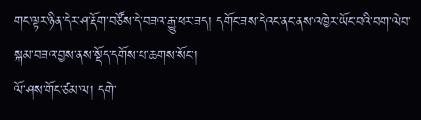གང་ལྟར་ཉིན་དེར་ཤ་རྡོག་བཙོས་དེ་བཟའ་རྒྱུ་ཕར་ཟད། དགོང་ཟས་དེའང་ནང་ནས་འཁྱེར་ཡོང་བའི་བག་ལེབ་སྐམ་བཟའ་བྱས་ནས་སྡོད་དགོས་པ་ཆགས་སོང་།
ལོ་ཤས་གོང་ཙམ་ལ། དགེ་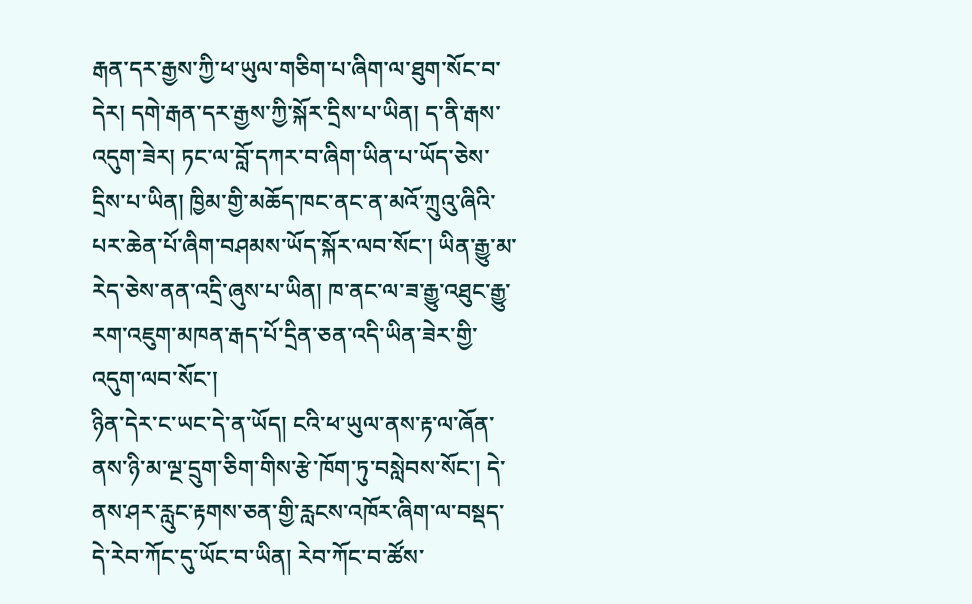རྒན་དར་རྒྱས་ཀྱི་ཕ་ཡུལ་གཅིག་པ་ཞིག་ལ་ཐུག་སོང་བ་དེར། དགེ་རྒན་དར་རྒྱས་ཀྱི་སྐོར་དྲིས་པ་ཡིན། ད་ནི་རྒས་འདུག་ཟེར། ཏང་ལ་བློ་དཀར་བ་ཞིག་ཡིན་པ་ཡོད་ཅེས་དྲིས་པ་ཡིན། ཁྱིམ་གྱི་མཆོད་ཁང་ནང་ན་མའོ་ཀྲུའུ་ཞིའི་པར་ཆེན་པོ་ཞིག་བཤམས་ཡོད་སྐོར་ལབ་སོང་། ཡིན་རྒྱུ་མ་རེད་ཅེས་ནན་འདྲི་ཞུས་པ་ཡིན། ཁ་ནང་ལ་ཟ་རྒྱུ་འཐུང་རྒྱུ་རག་འཇུག་མཁན་རྒད་པོ་དྲིན་ཅན་འདི་ཡིན་ཟེར་གྱི་འདུག་ལབ་སོང་།
ཉིན་དེར་ང་ཡང་དེ་ན་ཡོད། ངའི་ཕ་ཡུལ་ནས་རྟ་ལ་ཞོན་ནས་ཉི་མ་ལྔ་དྲུག་ཅིག་གིས་རྩེ་ཁོག་ཏུ་བསླེབས་སོང་། དེ་ནས་ཤར་རླུང་རྟགས་ཅན་གྱི་རླངས་འཁོར་ཞིག་ལ་བསྡད་དེ་རེབ་ཀོང་དུ་ཡོང་བ་ཡིན། རེབ་ཀོང་བ་ཚོས་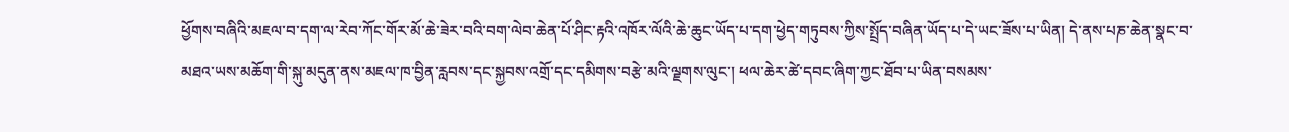ཕྱོགས་བཞིའི་མཇལ་བ་དག་ལ་རེབ་ཀོང་གོར་མོ་ཆེ་ཟེར་བའི་བག་ལེབ་ཆེན་པོ་ཤིང་རྟའི་འཁོར་ལོའི་ཆེ་ཆུང་ཡོད་པ་དག་ཕྱེད་གཏུབས་ཀྱིས་སྤྲོད་བཞིན་ཡོད་པ་དེ་ཡང་ཟོས་པ་ཡིན། དེ་ནས་པཎ་ཆེན་སྣང་བ་མཐའ་ཡས་མཆོག་གི་སྐུ་མདུན་ནས་མཇལ་ཁ་བྱིན་རླབས་དང་སྐྱབས་འགྲོ་དང་དམིགས་བརྩེ་མའི་ལྗགས་ལུང་། ཕལ་ཆེར་ཚེ་དབང་ཞིག་ཀྱང་ཐོབ་པ་ཡིན་བསམས་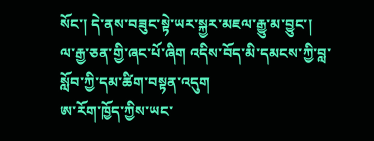སོང་། དེ་ནས་བཟུང་སྟེ་ཡར་སྐྱར་མཇལ་རྒྱུ་མ་བྱུང་།
ལ་རྒྱ་ཅན་གྱི་ཞང་པོ་ཞིག འདིས་བོད་མི་དམངས་ཀྱི་བླ་སློབ་ཀྱི་དམ་ཚིག་བསྟན་འདུག
ཨ་རོག་ཁྱོད་ཀྱིས་ཡང་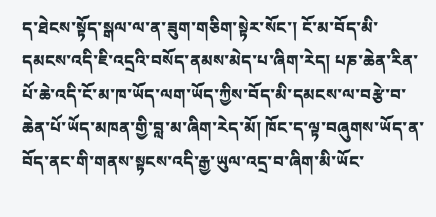ད་ཐེངས་སྟོད་སྒལ་ལ་ན་ཟུག་གཅིག་སྟེར་སོང་། ངོ་མ་བོད་མི་དམངས་འདི་ཇི་འདྲའི་བསོད་ནམས་མེད་པ་ཞིག་རེད། པཎ་ཆེན་རིན་པོ་ཆེ་འདི་ངོ་མ་ཁ་ཡོད་ལག་ཡོད་ཀྱིས་བོད་མི་དམངས་ལ་བརྩེ་བ་ཆེན་པོ་ཡོད་མཁན་གྱི་བླ་མ་ཞིག་རེད་མོ། ཁོང་ད་ལྟ་བཞུགས་ཡོད་ན་བོད་ནང་གི་གནས་སྟངས་འདི་རྒྱ་ཡུལ་འདྲ་བ་ཞིག་མི་ཡོང་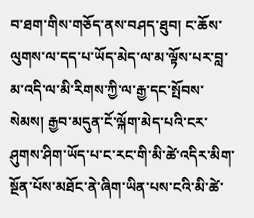བ་ཐག་གིས་གཅོད་ནས་བཤད་ཐུབ། ང་ཆོས་ལུགས་ལ་དད་པ་ཡོད་མེད་ལ་མ་ལྟོས་པར་བླ་མ་འདི་ལ་མི་རིགས་ཀྱི་ལ་རྒྱ་དང་སྤོབས་སེམས། རྒྱབ་མདུན་ངོ་ལྐོག་མེད་པའི་ངར་ཤུགས་ཤིག་ཡོད་པ་ང་རང་གི་མི་ཚེ་འདིར་མིག་སྔོན་པོས་མཐོང་ནེ་ཞིག་ཡིན་པས་ངའི་མི་ཚེ་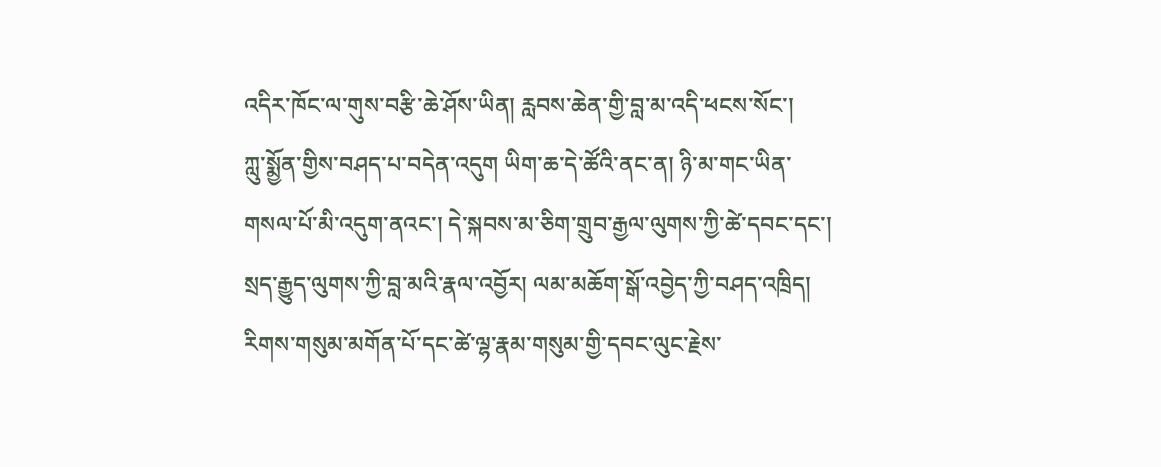འདིར་ཁོང་ལ་གུས་བརྩི་ཆེ་ཤོས་ཡིན། རླབས་ཆེན་གྱི་བླ་མ་འདི་ཕངས་སོང་།
ཀླུ་སྨྱོན་གྱིས་བཤད་པ་བདེན་འདུག ཡིག་ཆ་དེ་ཚོའི་ནང་ན། ཉི་མ་གང་ཡིན་གསལ་པོ་མི་འདུག་ནའང་། དེ་སྐབས་མ་ཅིག་གྲུབ་རྒྱལ་ལུགས་ཀྱི་ཚེ་དབང་དང་། སྲད་རྒྱུད་ལུགས་ཀྱི་བླ་མའི་རྣལ་འབྱོར། ལམ་མཆོག་སྒོ་འབྱེད་ཀྱི་བཤད་འཁྲིད། རིགས་གསུམ་མགོན་པོ་དང་ཚེ་ལྷ་རྣམ་གསུམ་གྱི་དབང་ལུང་རྗེས་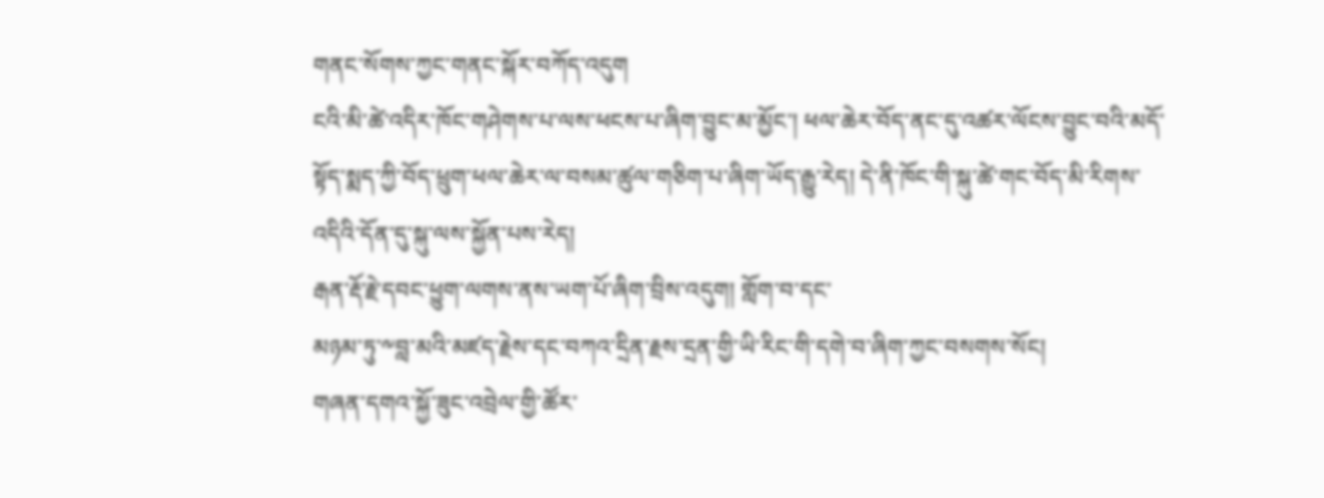གནང་སོགས་ཀྱང་གནང་སྐོར་བཀོད་འདུག
ངའི་མི་ཚེ་འདིར་ཁོང་གཤེགས་པ་ལས་ཕངས་པ་ཞིག་བྱུང་མ་མྱོང་། ཕལ་ཆེར་བོད་ནང་དུ་འཚར་ལོངས་བྱུང་བའི་མདོ་སྟོད་སྨད་ཀྱི་བོད་ཕྲུག་ཕལ་ཆེར་ལ་བསམ་ཚུལ་གཅིག་པ་ཞིག་ཡོད་རྒྱུ་རེད། དེ་ནི་ཁོང་གི་སྐུ་ཚེ་གང་བོད་མི་རིགས་འདིའི་དོན་དུ་སྐུ་ལས་སྐྱོན་པས་རེད།
རྒན་རྡོ་རྗེ་དབང་ཕྱུག་ལགས་ནས་ཡག་པོ་ཞིག་བྲིས་འདུག། གློག་བ་དང་
མཉམ་ཏུ་༸བླ་མའི་མཛད་རྗེས་དང་བཀའ་དྲིན་རྗས་དྲན་གྱི་ཡི་རིང་གི་དགེ་བ་ཞིག་ཀྱང་བསགས་སོང།
གཞན་དགའ་སྐྱོ་ཟུང་འབྲེལ་གྱི་ཚོར་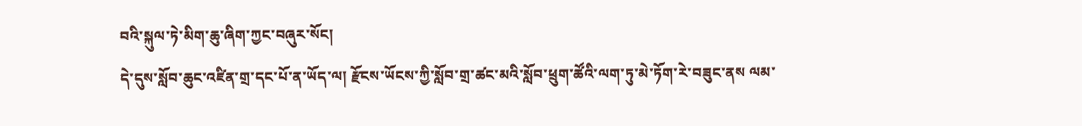བའི་སྐུལ་ཏེ་མིག་ཆུ་ཞིག་ཀྱང་བཞུར་སོང།
དེ་དུས་སློབ་ཆུང་འཛིན་གྲ་དང་པོ་ན་ཡོད་ལ། རྫོངས་ཡོངས་ཀྱི་སློབ་གྲ་ཚང་མའི་སློབ་ཕྲུག་ཚོའི་ལག་ཏུ་མེ་ཏོག་རེ་བཟུང་ནས ལམ་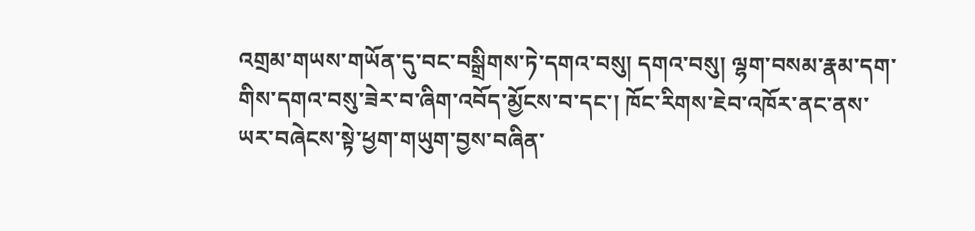འགྲམ་གཡས་གཡོན་དུ་བང་བསྒྲིགས་ཏེ་དགའ་བསུ། དགའ་བསུ། ལྷག་བསམ་རྣམ་དག་གིས་དགའ་བསུ་ཟེར་བ་ཞིག་འབོད་མྱོངས་བ་དང་། ཁོང་རིགས་ཇེབ་འཁོར་ནང་ནས་ཡར་བཞེངས་སྟེ་ཕྱག་གཡུག་བྱས་བཞིན་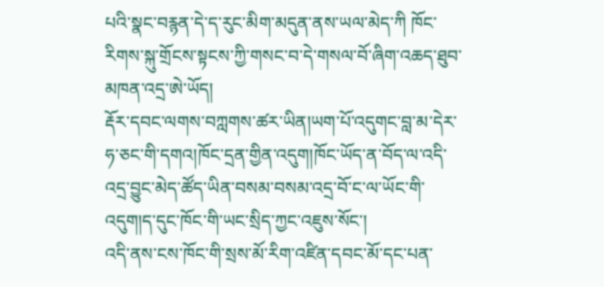པའི་སྣང་བརྙན་དེ་ད་རུང་མིག་མདུན་ནས་ཡལ་མེད་ཀི ཁོང་རིགས་སྐུ་གྲོངས་སྟངས་ཀྱི་གསང་བ་དེ་གསལ་བོ་ཞིག་འཆད་ཐུབ་མཁན་འདྲ་ཨེ་ཡོད།
རྡོར་དབང་ལགས་བཀླགས་ཚར་ཡིན།ཡག་པོ་འདུགང་བླ་མ་དེར་ཧ་ཅང་གི་དགའ།ཁོང་དྲན་གྱིན་འདུག།ཁོང་ཡོད་ན་བོད་ལ་འདི་འདྲ་བྱུང་མེད་ཚོད་ཡིན་བསམ་བསམ་འདྲ་བོ་ང་ལ་ཡོང་གི་འདུག།ད་དུང་ཁོང་གི་ཡང་སྲིད་ཀྱང་འཇུས་སོང་།
འདི་ནས་ངས་ཁོང་གི་སྲས་མོ་རིག་འཛིན་དབང་མོ་དང་པན་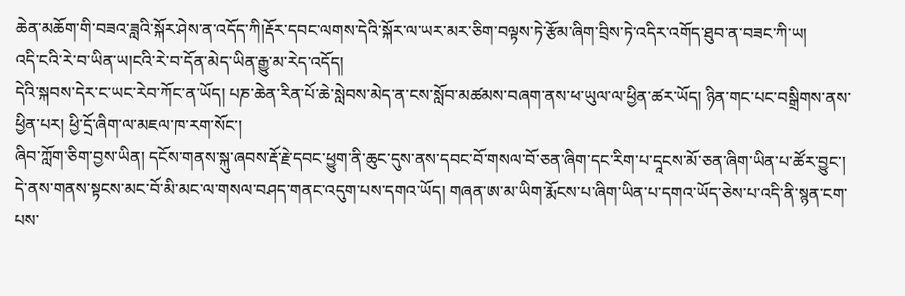ཆེན་མཆོག་གི་བཟའ་ཟླའི་སྐོར་ཤེས་ན་འདོད་ཀི།རྡོར་དབང་ལགས་དེའི་སྐོར་ལ་ཡར་མར་ཅིག་བལྟས་ཏེ་རྩོམ་ཞིག་བྲིས་ཏེ་འདིར་འགོད་ཐུབ་ན་བཟང་ཀི་ཡ།
འདི་ངའི་རེ་བ་ཡིན་ཡ།ངའི་རེ་བ་དོན་མེད་ཡིན་རྒྱུ་མ་རེད་འདོད།
དེའི་སྐབས་དེར་ང་ཡང་རེབ་ཀོང་ན་ཡོད། པཎ་ཆེན་རིན་པོ་ཆེ་སླེབས་མེད་ན་ངས་སློབ་མཚམས་བཞག་ནས་ཕ་ཡུལ་ལ་ཕྱིན་ཚར་ཡོད། ཉིན་གང་པང་བསྒྲིགས་ནས་ཕྱིན་པར། ཕྱི་དྲོ་ཞིག་ལ་མཇལ་ཁ་རག་སོང་།
ཞིབ་ཀློག་ཅིག་བྱས་ཡིན། དངོས་གནས་སྐུ་ཞབས་རྡོ་རྗེ་དབང་ཕྱུག་ནི་ཆུང་དུས་ནས་དབང་བོ་གསལ་བོ་ཅན་ཞིག་དང་རིག་པ་དཱངས་མོ་ཅན་ཞིག་ཡིན་པ་ཚོར་བྱུང་། དེ་ནས་གནས་སྟངས་མང་བོ་མི་མང་ལ་གསལ་བཤད་གནང་འདུག་པས་དགའ་ཡོད། གཞན་ཨ་མ་ཡིག་རྨོངས་པ་ཞིག་ཡིན་པ་དགའ་ཡོད་ཅེས་པ་འདི་ནི་སྙན་ངག་པས་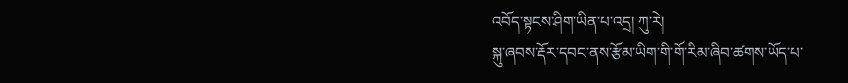འབོད་སྟངས་ཤིག་ཡིན་པ་འདྲ། ཀུ་རེ།
སྐུ་ཞབས་རྡོར་དབང་ནས་རྩོམ་ཡིག་གི་གོ་རིམ་ཞིབ་ཚགས་ཡོད་པ་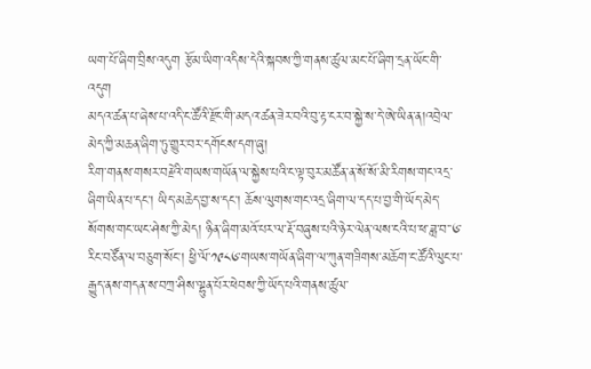ཡག་པོ་ཞིག་བྲིས་འདུག རྩོམ་ཡིག་འདིས་དེའི་སྐབས་ཀྱི་གནས་ཚུལ་མང་པོ་ཞིག་དྲན་ཡོང་གི་འདུག
མདའ་ཚན་པ་ཞེས་པ་འདི་ང་ཚོའི་རྫོང་གི་མདའ་ཚན་ཟེར་བའི་བུ་རྟ་ངར་བ་སྐྱེ་ས་དེ་ཨེ་ཡིན་ན།འབྲེལ་མེད་ཀྱི་མཆན་ཞིག་ཏུ་གྱུར་བར་དགོངས་དག་ཞུ།
རིག་གནས་གསར་བརྗེའི་གཡས་གཡོན་ལ་སྐྱེས་པའི་ང་ལྟ་བུར་མཚོན་ན་སོ་སོ་མི་རིགས་གང་འདྲ་ཞིག་ཡིན་པ་དང་། ཡིད་མཆེད་བྱ་ས་དང་། ཆོས་ལུགས་གང་འདྲ་ཞིག་ལ་དད་པ་བྱ་གི་ཡོད་མེད་སོགས་གང་ཡང་ཤེས་ཀྱི་མེད། ཉིན་ཞིག་མའོ་པར་ལ་རྡོ་བཞུས་པའི་ཉེར་ལེན་ལས་ངའི་པ་ཕ་ཟླ་བ་་༦་རིང་བཙོན་ལ་བཅུག་སོང་། ཕྱི་ལོ་༡༩༨༦་གཡས་གཡོན་ཞིག་ལ་ཀུན་གཟིགས་མཆོག་ང་ཚོའི་ལུང་པ་རྒྱུད་ནས་གདན་ས་བཀྲ་ཤིས་ལྷུན་པོར་ཕེབས་ཀྱི་ཡོད་པའི་གནས་ཚུལ་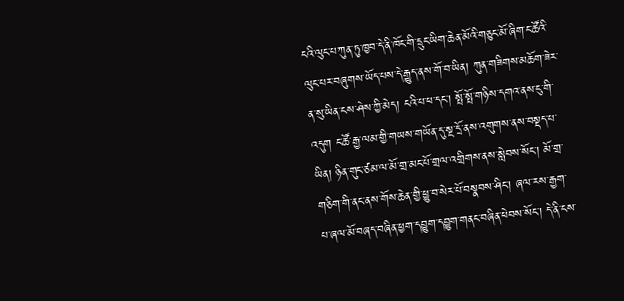ངའི་ལུང་པ་ཀུན་ཏུ་ཁྱབ་དེ་ནི་ཁོང་གི་དྲུང་ཡིག་ཆེན་མོའི་གཅུང་མོ་ཞིག་ང་ཚོའི་ལུང་པར་བཞུགས་ཡོད་པས་དེ་རྒྱུད་ནས་གོ་བ་ཡིན། ཀུན་གཟིགས་མཆོག་ཟེར་ན་སུ་ཡིན་ངས་ཤེས་ཀྱི་མེད། ངའི་པ་ཕ་དང་། སྤོ་སྤོ་གཉིས་དགའ་ནས་ངུ་གི་འདུག ང་ཚོ་རྒྱ་ལམ་གྱི་གཡས་གཡོན་དུ་སྔ་དྲོ་ནས་འགུགས་ནས་བསྡད་པ་ཡིན། ཉིན་གུང་ཙམ་ལ་མོ་གྲ་མང་པོ་གྲལ་འགྲིགས་ནས་སླེབས་སོང་། མོ་གྲ་གཅིག་གི་ནང་ནས་གོས་ཆེན་གྱི་ཕྱུ་བ་སེར་པོ་བསྣབས་ཤིང་། ཞལ་རས་རྒྱག་པ་ཞལ་མོ་བཞད་བཞིན་ཕྱག་དབྱུག་དབྱུག་གནང་བཞིན་ཕེབས་སོང་། དེ་ནི་ངས་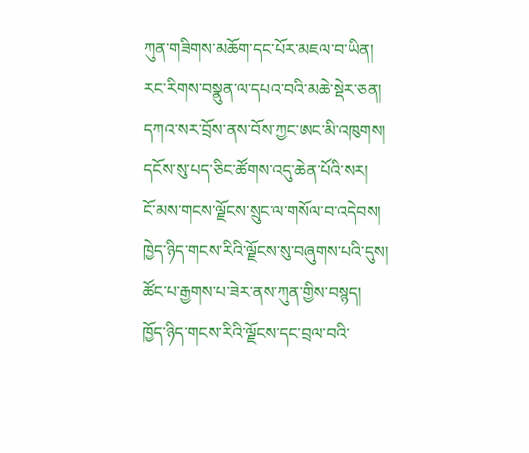ཀུན་གཟིགས་མཆོག་དང་པོར་མཇལ་བ་ཡིན།
རང་རིགས་བསྣུན་ལ་དཔའ་བའི་མཆེ་སྡེར་ཅན།
དཀའ་སར་བྲོས་ནས་བོས་ཀྱང་ཨང་མི་འཁུགས།
དངོས་སུ་པད་ཅིང་ཚོགས་འདུ་ཆེན་པོའི་སར།
ངོ་མས་གངས་ལྗོངས་སྲུང་ལ་གསོལ་བ་འདེབས།
ཁྱེད་ཉིད་གངས་རིའི་ལྗོངས་སུ་བཞུགས་པའི་དུས།
ཚོང་པ་རྒྱགས་པ་ཟེར་ནས་ཀུན་གྱིས་བསྙད།
ཁྱོད་ཉིད་གངས་རིའི་ལྗོངས་དང་བྲལ་བའི་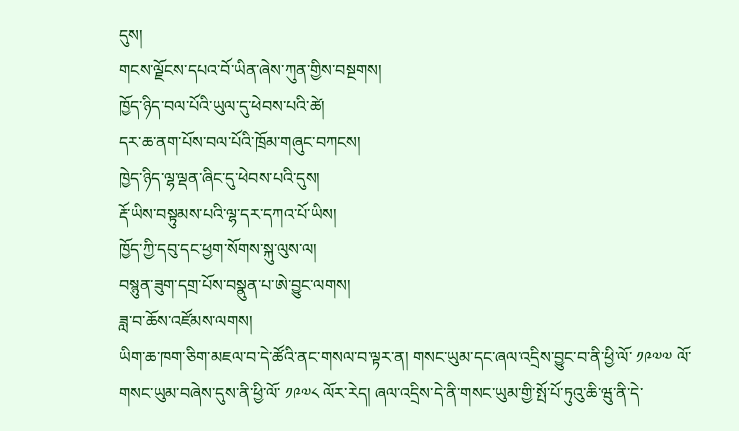དུས།
གངས་ལྗོངས་དཔའ་བོ་ཡིན་ཞེས་ཀུན་གྱིས་བསྔགས།
ཁྱོད་ཉིད་བལ་པོའི་ཡུལ་དུ་ཕེབས་པའི་ཚེ།
དར་ཆ་ནག་པོས་བལ་པོའི་ཁྲོམ་གཞུང་བཀངས།
ཁྱེད་ཉིད་ལྷ་ལྡན་ཞིང་དུ་ཕེབས་པའི་དུས།
རྡོ་ཡིས་བསྟུམས་པའི་ལྷ་དར་དཀའ་པོ་ཡིས།
ཁྱོད་ཀྱི་དབུ་དང་ཕྱག་སོགས་སྐུ་ལུས་ལ།
བསྙུན་ཟུག་དགྲ་པོས་བསྣུན་པ་ཨེ་བྱུང་ལགས།
ཟླ་བ་ཆོས་འཛོམས་ལགས།
ཡིག་ཆ་ཁག་ཅིག་མཇལ་བ་དེ་ཚོའི་ནང་གསལ་བ་ལྟར་ན། གསང་ཡུམ་དང་ཞལ་འདྲིས་བྱུང་བ་ནི་ཕྱི་ལོ་ ༡༩༧༧ ལོ་གསང་ཡུམ་བཞེས་དུས་ནི་ཕྱི་ལོ་ ༡༩༧༨ ལོར་རེད། ཞལ་འདྲིས་དེ་ནི་གསང་ཡུམ་གྱི་སྤོ་པོ་ཏུའུ་ཆི་ཝུ་ནི་དེ་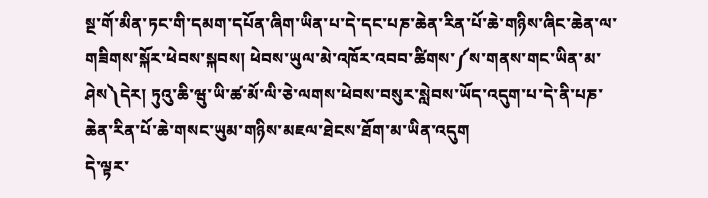སྔ་གོ་མིན་ཏང་གི་དམག་དཔོན་ཞིག་ཡིན་པ་དེ་དང་པཎ་ཆེན་རིན་པོ་ཆེ་གཉིས་ཞིང་ཆེན་ལ་གཟིགས་སྐོར་ཕེབས་སྐབས། ཕེབས་ཡུལ་མེ་འཁོར་འབབ་ཚིགས་༼ས་གནས་གང་ཡིན་མ་ཤེས༽དེར། ཏུའུ་ཆི་ཝུ་ཡི་ཚ་མོ་ལི་ཅེ་ལགས་ཕེབས་བསུར་སླེབས་ཡོད་འདུག་པ་དེ་ནི་པཎ་ཆེན་རིན་པོ་ཆེ་གསང་ཡུམ་གཉིས་མཇལ་ཐེངས་ཐོག་མ་ཡིན་འདུག
དེ་ལྟར་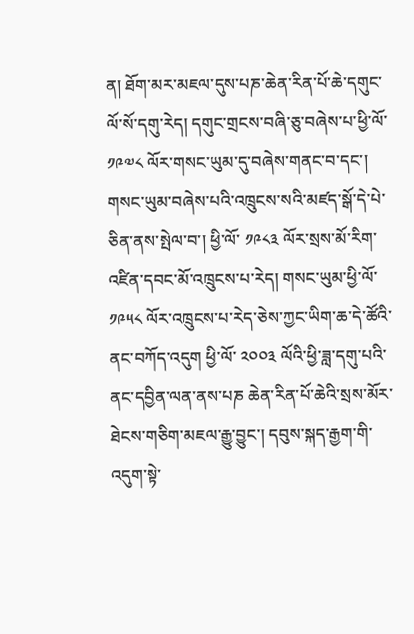ན། ཐོག་མར་མཇལ་དུས་པཎ་ཆེན་རིན་པོ་ཆེ་དགུང་ལོ་སོ་དགུ་རེད། དགུང་གྲངས་བཞི་ཅུ་བཞེས་པ་ཕྱི་ལོ་ ༡༩༧༨ ལོར་གསང་ཡུམ་དུ་བཞེས་གནང་བ་དང་། གསང་ཡུམ་བཞེས་པའི་འཁྲུངས་སའི་མཛད་སྒོ་དེ་པེ་ཅིན་ནས་སྤེལ་བ་། ཕྱི་ལོ་ ༡༩༨༣ ལོར་སྲས་མོ་རིག་འཛིན་དབང་མོ་འཁྲུངས་པ་རེད། གསང་ཡུམ་ཕྱི་ལོ་ ༡༩༥༨ ལོར་འཁྲུངས་པ་རེད་ཅེས་ཀྱང་ཡིག་ཆ་དེ་ཚོའི་ནང་བཀོད་འདུག ཕྱི་ལོ་ ༢༠༠༣ ལོའི་ཕྱི་ཟླ་དགུ་པའི་ནང་དབྱིན་ལན་ནས་པཎ ཆེན་རིན་པོ་ཆེའི་སྲས་མོར་ཐེངས་གཅིག་མཇལ་རྒྱུ་བྱུང་། དབུས་སྐད་རྒྱག་གི་འདུག་སྟེ་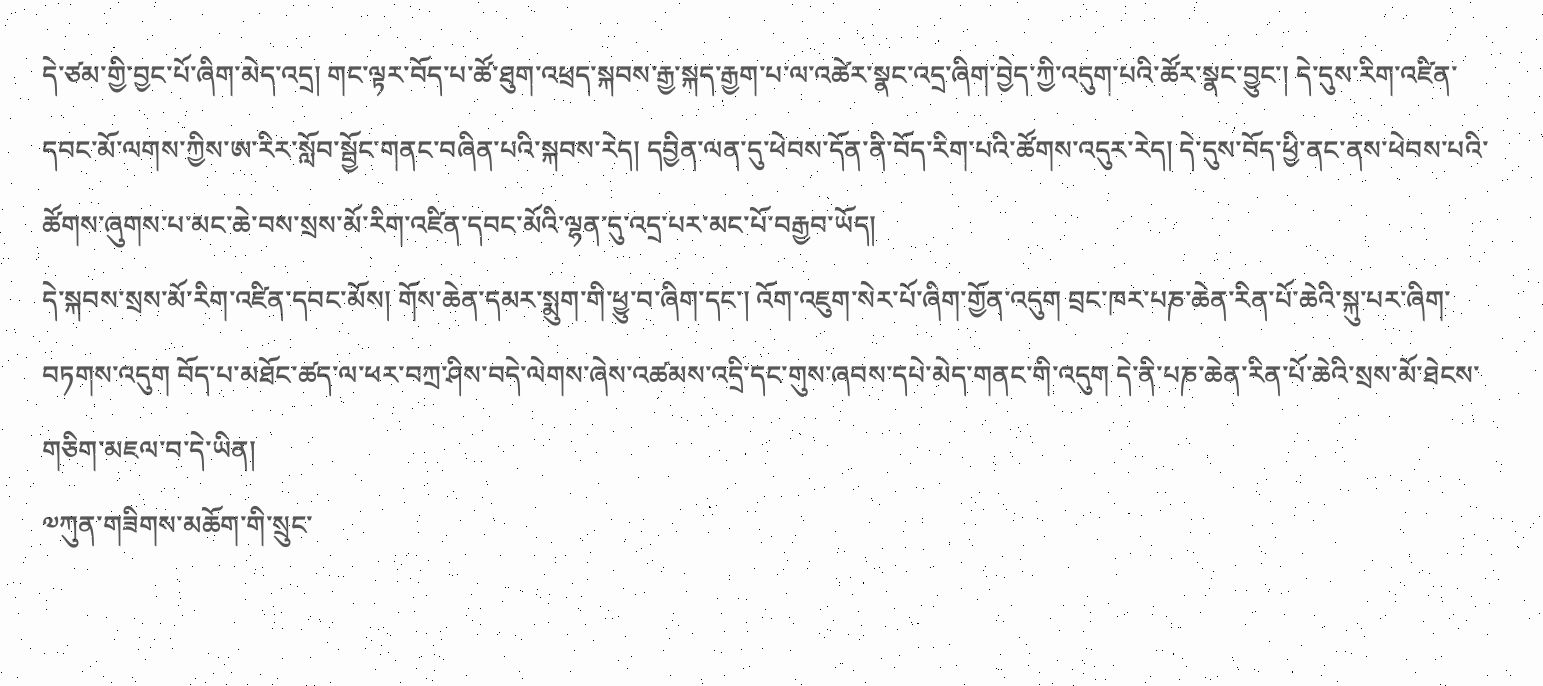དེ་ཙམ་གྱི་བྱང་པོ་ཞིག་མེད་འདྲ། གང་ལྟར་བོད་པ་ཚོ་ཐུག་འཕྲད་སྐབས་རྒྱ་སྐད་རྒྱག་པ་ལ་འཚེར་སྣང་འདྲ་ཞིག་བྱེད་ཀྱི་འདུག་པའི་ཚོར་སྣང་བྱུང་། དེ་དུས་རིག་འཛིན་དབང་མོ་ལགས་ཀྱིས་ཨ་རིར་སློབ་སྦྱོང་གནང་བཞིན་པའི་སྐབས་རེད། དབྱིན་ལན་དུ་ཕེབས་དོན་ནི་བོད་རིག་པའི་ཚོགས་འདུར་རེད། དེ་དུས་བོད་ཕྱི་ནང་ནས་ཕེབས་པའི་ཚོགས་ཞུགས་པ་མང་ཆེ་བས་སྲས་མོ་རིག་འཛིན་དབང་མོའི་ལྷན་དུ་འདྲ་པར་མང་པོ་བརྒྱབ་ཡོད།
དེ་སྐབས་སྲས་མོ་རིག་འཛིན་དབང་མོས། གོས་ཆེན་དམར་སྨུག་གི་ཕྱུ་བ་ཞིག་དང་། འོག་འཇུག་སེར་པོ་ཞིག་གྱོན་འདུག བྲང་ཁར་པཎ་ཆེན་རིན་པོ་ཆེའི་སྐུ་པར་ཞིག་བཏགས་འདུག བོད་པ་མཐོང་ཚད་ལ་ཕར་བཀྲ་ཤིས་བདེ་ལེགས་ཞེས་འཚམས་འདྲི་དང་གུས་ཞབས་དཔེ་མེད་གནང་གི་འདུག དེ་ནི་པཎ་ཆེན་རིན་པོ་ཆེའི་སྲས་མོ་ཐེངས་གཅིག་མཇལ་བ་དེ་ཡིན།
༧ཀུན་གཟིགས་མཆོག་གི་སྲུང་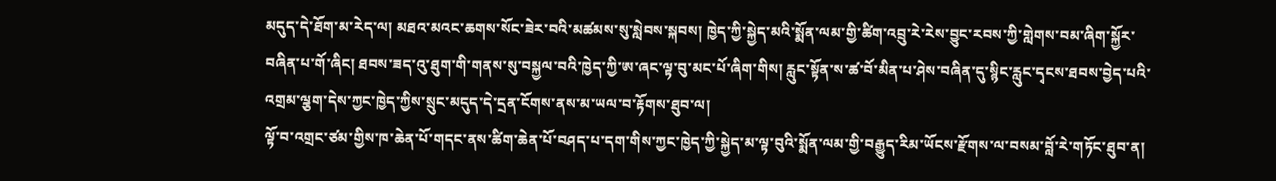མདུད་དེ་ཐོག་མ་རེད་ལ། མཐའ་མའང་ཆགས་སོང་ཟེར་བའི་མཚམས་སུ་སླེབས་སྐབས། ཁྱེད་ཀྱི་སྐྱེད་མའི་སྨོན་ལམ་གྱི་ཚིག་འབྲུ་རེ་རེས་བྱུང་རབས་ཀྱི་གླེགས་བམ་ཞིག་སྐྱོར་བཞིན་པ་གོ་ཞིང། ཐབས་ཟད་འུ་ཐུག་གི་གནས་སུ་བསྐྱལ་བའི་ཁྱེད་ཀྱི་ཨ་ཞང་ལྟ་བུ་མང་པོ་ཞིག་གིས། རླུང་སྟོན་ས་ཚ་བོ་མིན་པ་ཤེས་བཞིན་དུ་སྙིང་རླུང་དྭངས་ཐབས་བྱེད་པའི་འགྲམ་ལྕག་དེས་ཀྱང་ཁྱེད་ཀྱིས་སྲུང་མདུད་དེ་དྲན་ངོགས་ནས་མ་ཡལ་བ་རྟོགས་ཐུབ་ལ།
ལྟོ་བ་འགྲང་ཙམ་གྱིས་ཁ་ཆེན་པོ་གདང་ནས་ཚིག་ཆེན་པོ་བཤད་པ་དག་གིས་ཀྱང་ཁྱེད་ཀྱི་སྐྱེད་མ་ལྟ་བུའི་སྨོན་ལམ་གྱི་བརྒྱུད་རིམ་ཡོངས་རྫོགས་ལ་བསམ་བློ་རེ་གཏོང་ཐུབ་ན།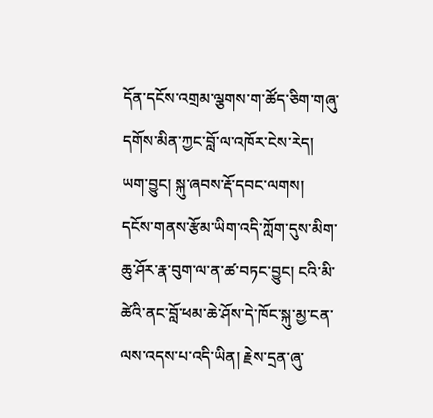དོན་དངོས་འགྲམ་ལྕགས་ག་ཚོད་ཅིག་གཞུ་དགོས་མིན་ཀྱང་བློ་ལ་འཁོར་ངེས་རེད།
ཡག་བྱུང། སྐུ་ཞབས་རྡོ་དབང་ལགས།
དངོས་གནས་རྩོམ་ཡིག་འདི་ཀློག་དུས་མིག་ཆུ་ཤོར་རྣ་བུག་ལ་ན་ཚ་བཏང་བྱུང། ངའི་མི་ཚེའི་ནང་བློ་ཕམ་ཆེ་ཤོས་དེ་ཁོང་སྐུ་མྱ་ངན་ལས་འདས་པ་འདི་ཡིན། རྗེས་དྲན་ཞུ་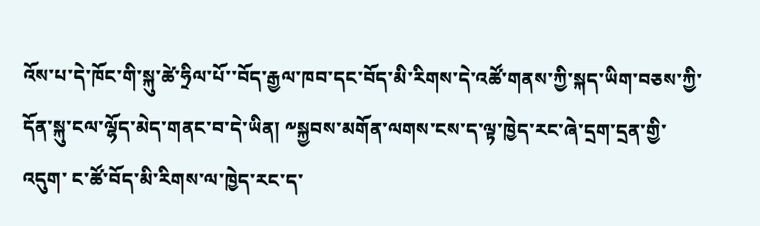འོས་པ་དེ་ཁོང་གི་སྐུ་ཚེ་ཧྲིལ་པོ་་བོད་རྒྱལ་ཁབ་དང་བོད་མི་རིགས་དེ་འཚོ་གནས་ཀྱི་སྐད་ཡིག་བཅས་ཀྱི་དོན་སྐུ་ངལ་ལྷོད་མེད་གནང་བ་དེ་ཡིན། ༸སྐྱབས་མགོན་ལགས་ངས་ད་ལྟ་ཁྱེད་རང་ཞེ་དྲག་དྲན་གྱི་འདུག་ ང་ཚོ་བོད་མི་རིགས་ལ་ཁྱེད་རང་ད་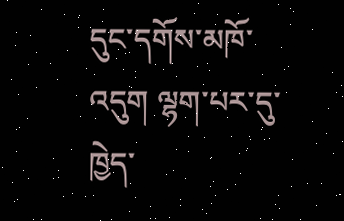དུང་དགོས་མཁོ་འདུག ལྷག་པར་དུ་ཁྱེད་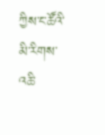ཀྱིས་ང་ཚོའི་མི་རིགས་འཆི་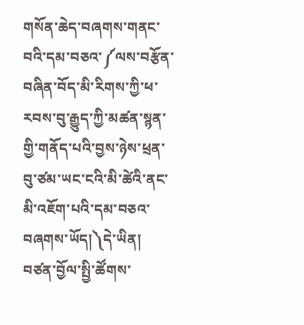གསོན་ཆེད་བཞགས་གནང་བའི་དམ་བཅའ་༼ལས་བརྩོན་བཞིན་བོད་མི་རིགས་ཀྱི་ཕ་རབས་བུ་རྒྱུད་ཀྱི་མཚན་སྙན་གྱི་གནོད་པའི་བྱས་ཉེས་ཕྲན་བུ་ཙམ་ཡང་ངའི་མི་ཚེའི་ནང་མི་འཇོག་པའི་དམ་བཅའ་བཞགས་ཡོད།༽དེ་ཡིན།
བཙན་བྱོལ་སྤྱི་ཚོགས་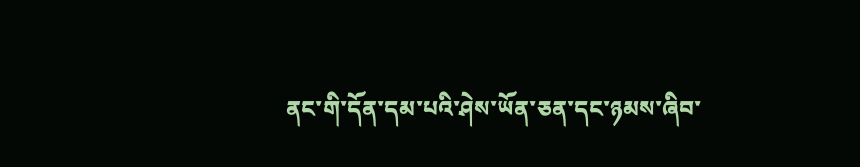ནང་གི་དོན་དམ་པའི་ཤེས་ཡོན་ཅན་དང་ཉམས་ཞིབ་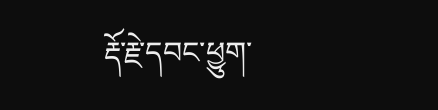རྡོ་རྗེ་དབང་ཕྱུག་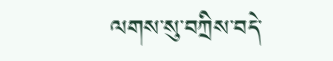ལགས་སུ་བཀྲིས་བདེ་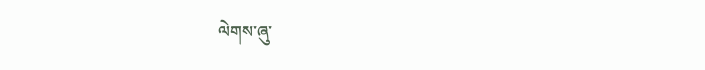ལེགས་ཞུ་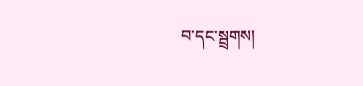བ་དང་སྦྲགས།